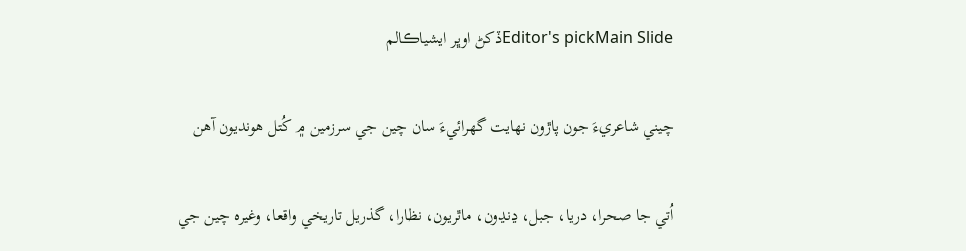Editor's pickMain Slideڏکڻ اوڀر ايشياڪالم

چيني شاعريءَ جون پاڙون نھايت گھرائيءَ سان چين جي سرزمين ۾ کُتل ھونديون آھن

اُتي جا صحرا، دريا، جبل، ڍنڍون، ماٿريون، نظارا، گذريل تاريخي واقعا، وغيره چين جي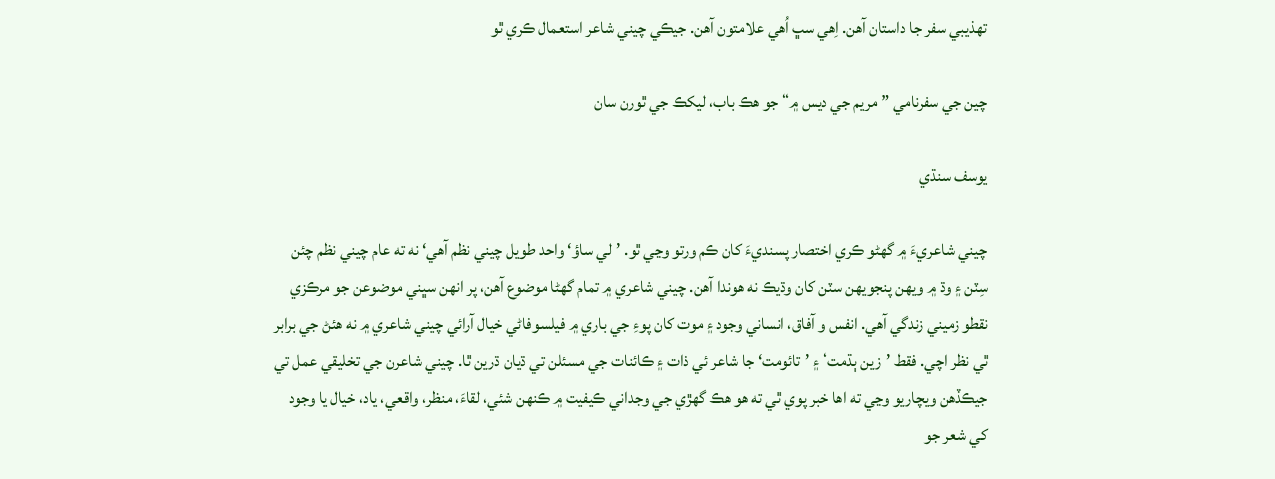تھذيبي سفر جا داستان آهن. اِهي سڀ اُهي علامتون آهن. جيڪي چيني شاعر استعمال ڪري ٿو

چين جي سفرنامي ”مريم جي ديس ۾“ جو ھڪ باب، ليکڪ جي ٿورن سان

يوسف سنڌي

چيني شاعريءَ ۾ گهڻو ڪري اختصار پسنديءَ کان ڪم ورتو وڃي ٿو. ’لي ساؤ‘ واحد طويل چيني نظم آهي‘ نه ته عام چيني نظم چئن سِٽن ۽ وڌ ۾ ويھن پنجويھن سٽن کان وڌيڪ نه هوندا آهن. چيني شاعري ۾ تمام گهڻا موضوع آهن، پر انهن سڀني موضوعن جو مرڪزي نقطو زميني زندگي آهي. انفس و آفاق، انساني وجود ۽ موت کان پوءِ جي باري ۾ فيلسوفاڻي خيال آرائي چيني شاعري ۾ نه هئڻ جي برابر ٿي نظر اچي. فقط ’زين ٻڌمت‘ ۽ ’تائومت‘ جا شاعر ئي ذات ۽ ڪائنات جي مسئلن تي ڌيان ڌرين ٿا. چيني شاعرن جي تخليقي عمل تي جيڪڏهن ويچاريو وڃي ته اها خبر پوي ٿي ته هو هڪ گهڙي جي وجداني ڪيفيت ۾ ڪنھن شئي، لقاءَ، منظر، واقعي، ياد، خيال يا وجود کي شعر جو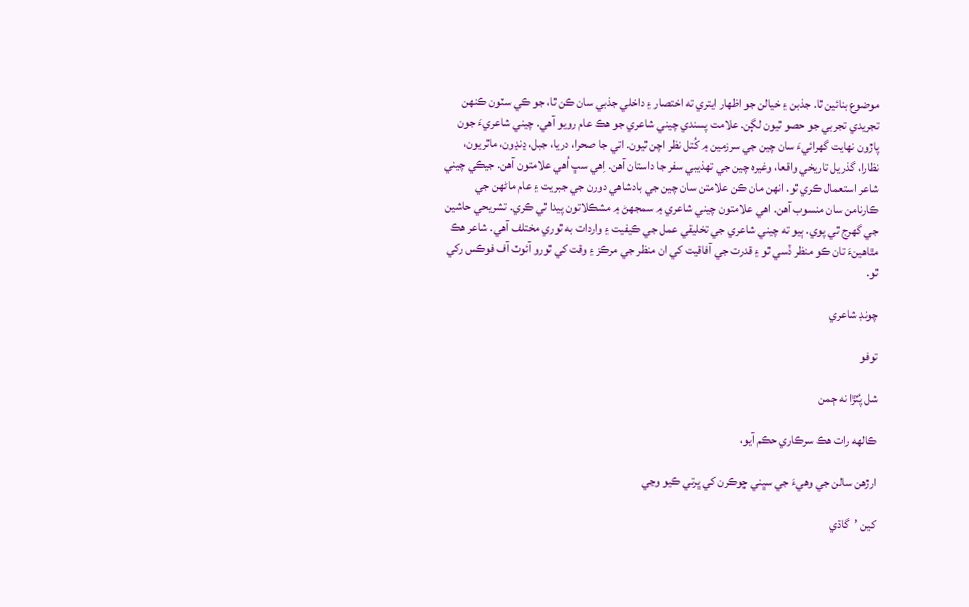موضوع بنائين ٿا. جذبن ۽ خيالن جو اظھار ايتري ته اختصار ۽ داخلي جذبي سان ڪن ٿا، جو ڪي سٽون ڪنھن تجريدي تجربي جو حصو ٿيون لڳن. علامت پسندي چيني شاعري جو هڪ عام رويو آهي. چيني شاعريءَ جون پاڙون نھايت گھرائيءَ سان چين جي سرزمين ۾ کُتل نظر اچن ٿيون. اتي جا صحرا، دريا، جبل، ڍنڍون، ماٿريون، نظارا، گذريل تاريخي واقعا، وغيره چين جي تھذيبي سفر جا داستان آهن. اِهي سڀ اُهي علامتون آهن. جيڪي چيني شاعر استعمال ڪري ٿو. انهن مان ڪن علامتن سان چين جي بادشاهي دورن جي جبريت ۽ عام ماڻهن جي ڪارنامن سان منسوب آهن. اهي علامتون چيني شاعري ۾ سمجهڻ ۾ مشڪلاتون پيدا ٿي ڪري. تشريحي حاشين جي گهرج ٿي پوي. ٻيو ته چيني شاعري جي تخليقي عمل جي ڪيفيت ۽ واردات به ٿوري مختلف آهي. شاعر هڪ مٿاهينءَ تان ڪو منظر ڏسي ٿو ۽ قدرت جي آفاقيت کي ان منظر جي مرڪز ۽ وقت کي ٿورو آئوٽ آف فوڪس رکي ٿو.

چونڊ شاعري

توفو

شل پُٽڙا نه ڄمن

ڪالهه رات هڪ سرڪاري حڪم آيو،

ارڙهن سالن جي وهيءَ جي سڀني ڇوڪرن کي ڀرتي ڪيو وڃي

کين ’گاڌي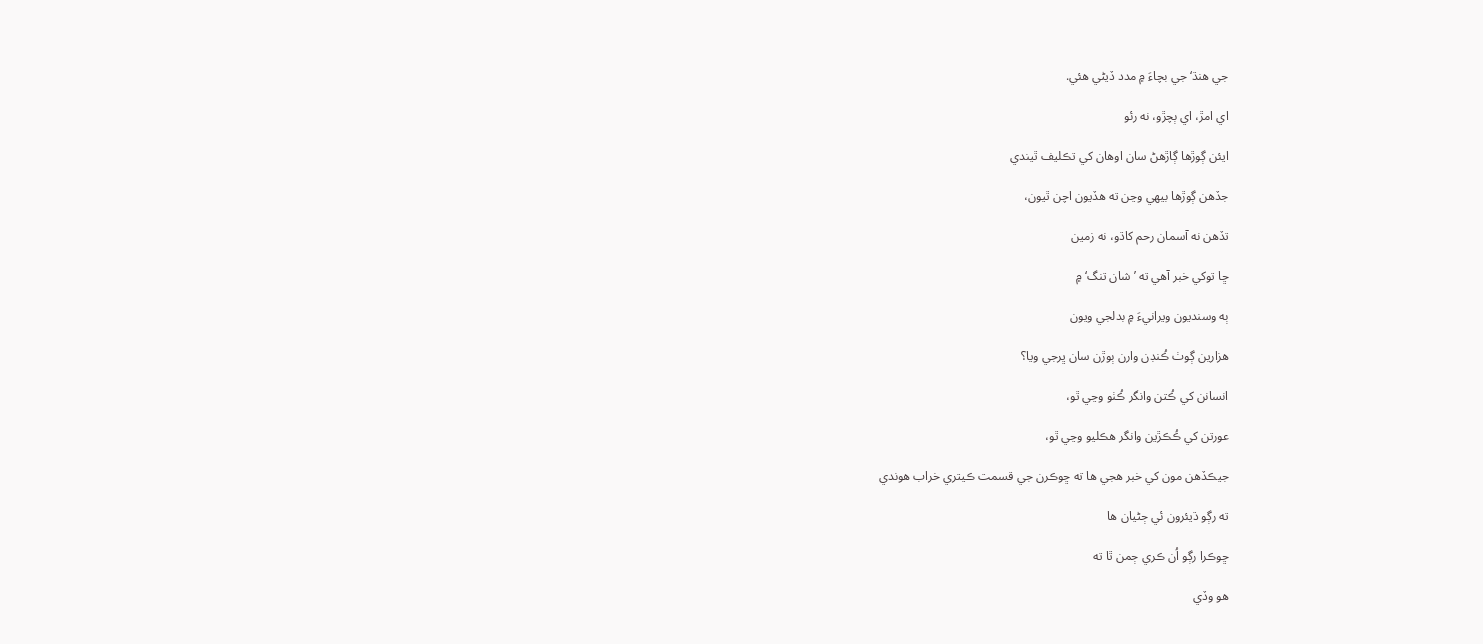جي هنڌ‘ جي بچاءَ ۾ مدد ڏيڻي هئي.

اي امڙ، اي ٻچڙو، نه رئو

ايئن ڳوڙها ڳاڙهڻ سان اوهان کي تڪليف ٿيندي

جڏهن ڳوڙها بيھي وڃن ته هڏيون اچن ٿيون،

تڏهن نه آسمان رحم کاڌو، نه زمين

ڇا توکي خبر آهي ته ’شان تنگ‘ ۾

ٻه وسنديون ويرانيءَ ۾ بدلجي ويون

هزارين ڳوٺ ڪُنڊن وارن ٻوڙن سان ڀرجي ويا؟

انسانن کي ڪُتن وانگر ڪُٺو وڃي ٿو،

عورتن کي ڪُڪڙين وانگر هڪليو وڃي ٿو،

جيڪڏهن مون کي خبر هجي ها ته ڇوڪرن جي قسمت ڪيتري خراب هوندي

ته رڳو ڌيئرون ئي ڄڻيان ها

ڇوڪرا رڳو اُن ڪري ڄمن ٿا ته

هو وڏي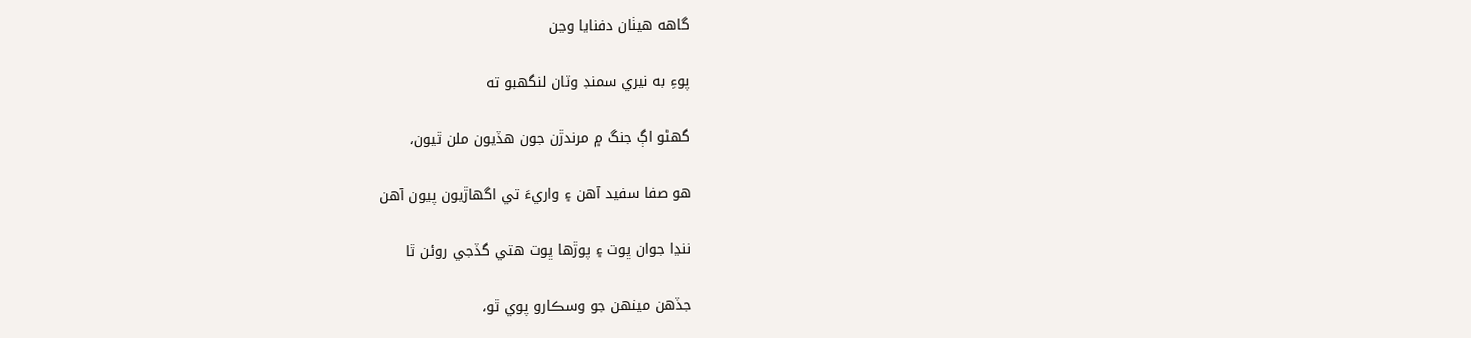گاهه هيٺان دفنايا وڃن

پوءِ به نيري سمنڊ وٽان لنگهبو ته

گهڻو اڳ جنگ ۾ مرندڙن جون هڏيون ملن ٿيون،

هو صفا سفيد آهن ۽ واريءَ تي اگهاڙيون پيون آهن

ننڍا جوان ڀوت ۽ پوڙها ڀوت هتي گڏجي روئن ٿا

جڏهن مينھن جو وسڪارو پوي ٿو،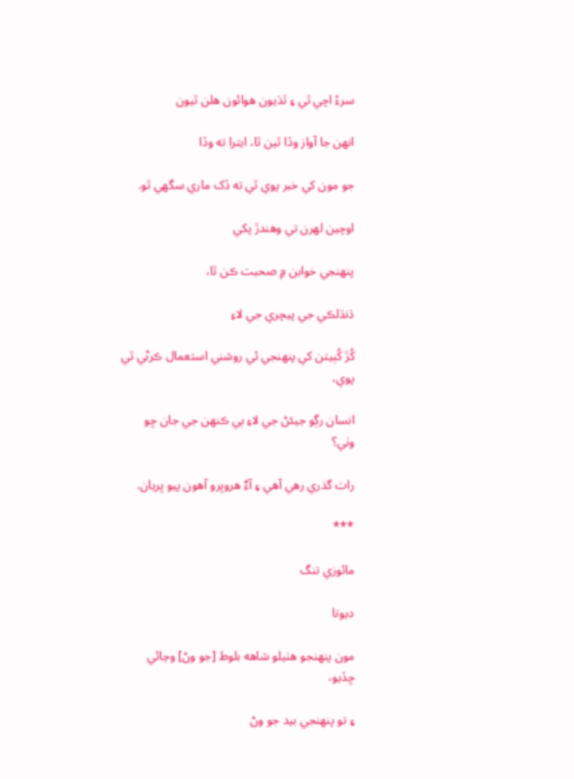سرءُ اچي ٿي ۽ ٿڌيون هوائون هلن ٿيون

انهن جا آواز وڏا ٿين ٿا، ايترا ته وڏا

جو مون کي خبر پوي ٿي ته ڏک ماري سگهي ٿو.

اوچين لھرن تي وهندڙ پکي

پنھنجي خوابن ۾ صحبت ڪن ٿا،

ڌنڌلڪي جي پيچري جي لاءِ

کُڙ کُٻيتن کي پنھنجي ئي روشني استعمال ڪرڻي ٿي پوي،

انسان رڳو جيئڻ جي لاءِ ٻي ڪنھن جي جان ڇو وٺي؟

رات گذري رهي آهي ۽ آءٌ هروڀرو آهون پيو ڀريان.

***

مائوزي تنگ

ديوتا

مون پنھنجو هٺيلو شاهه بلوط [جو وڻ] وڃائي ڇڏيو،

۽ تو پنھنجي بيد جو وڻ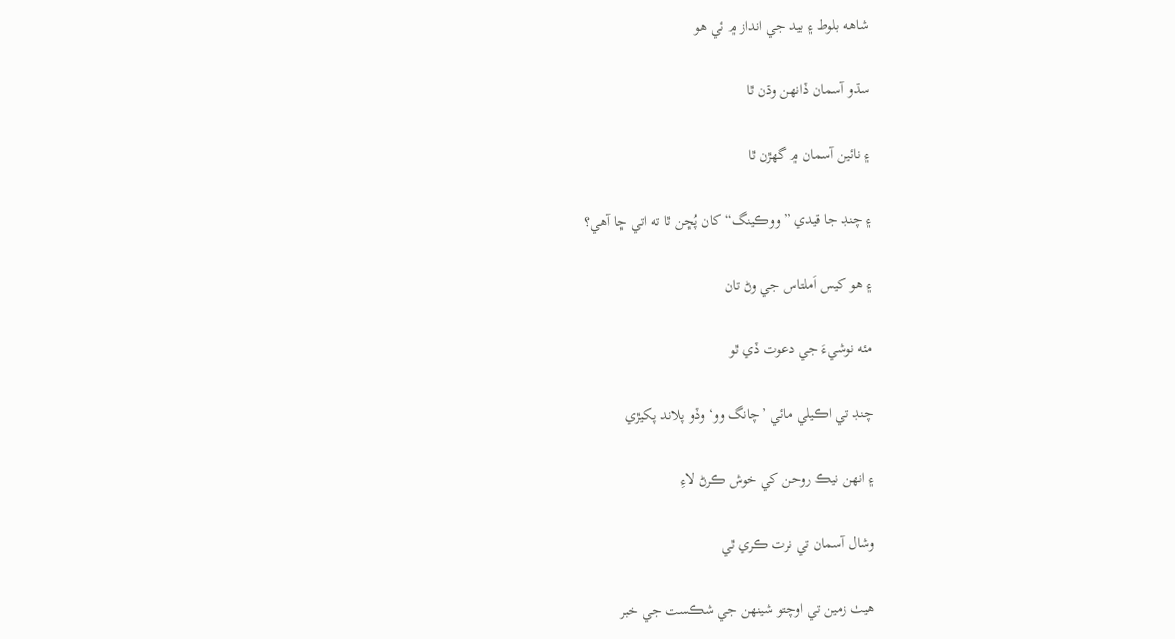شاهه بلوط ۽ بيد جي انداز ۾ ئي هو

سڌو آسمان ڏانھن وڌن ٿا

۽ نائين آسمان ۾ گهڙن ٿا

۽ چنڊ جا قيدي ”ووڪينگ“ کان پُڇن ٿا ته اتي ڇا آهي؟

۽ هو کيس اَملتاس جي وڻ تان

مئه نوشيءَ جي دعوت ڏي ٿو

چنڊ تي اڪيلي مائي ’چانگ وو‘ وڏو پلاند پکيڙي

۽ انهن نيڪ روحن کي خوش ڪرڻ لاءِ

وشال آسمان تي نرت ڪري ٿي

هيٺ زمين تي اوچتو شينھن جي شڪست جي خبر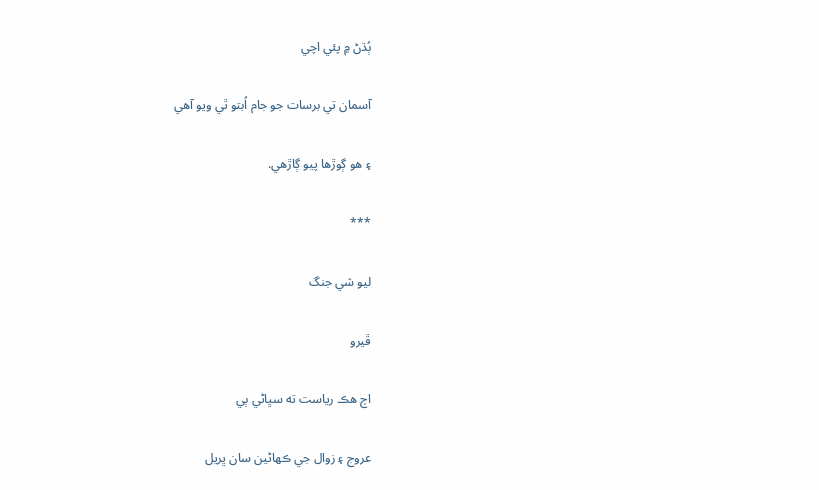ٻُڌڻ ۾ پئي اچي

آسمان تي برسات جو جام اُبتو ٿي ويو آهي

۽ هو ڳوڙها پيو ڳاڙهي.

***

ليو شي جنگ

ڦيرو

اڄ هڪ رياست ته سڀاڻي ٻي

عروج ۽ زوال جي ڪھاڻين سان ڀريل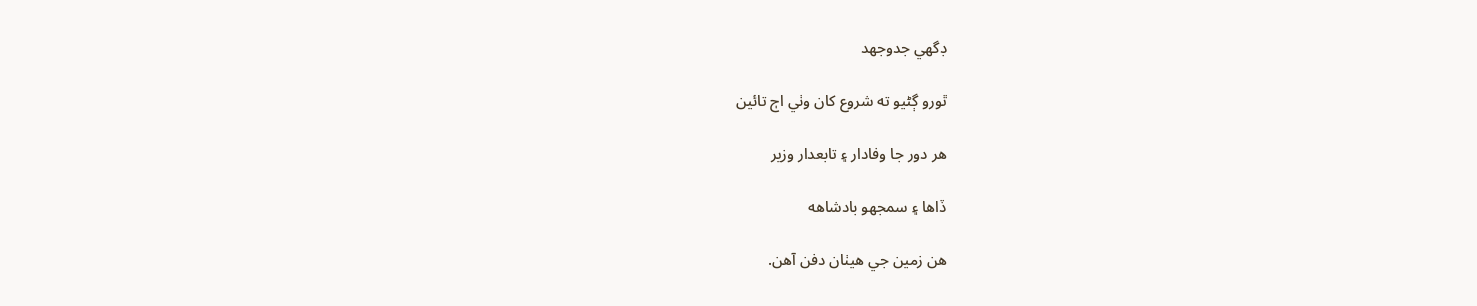ڊگهي جدوجھد

ٿورو ڳڻيو ته شروع کان وٺي اڄ تائين

هر دور جا وفادار ۽ تابعدار وزير

ڏاها ۽ سمجهو بادشاهه

هن زمين جي هيٺان دفن آهن.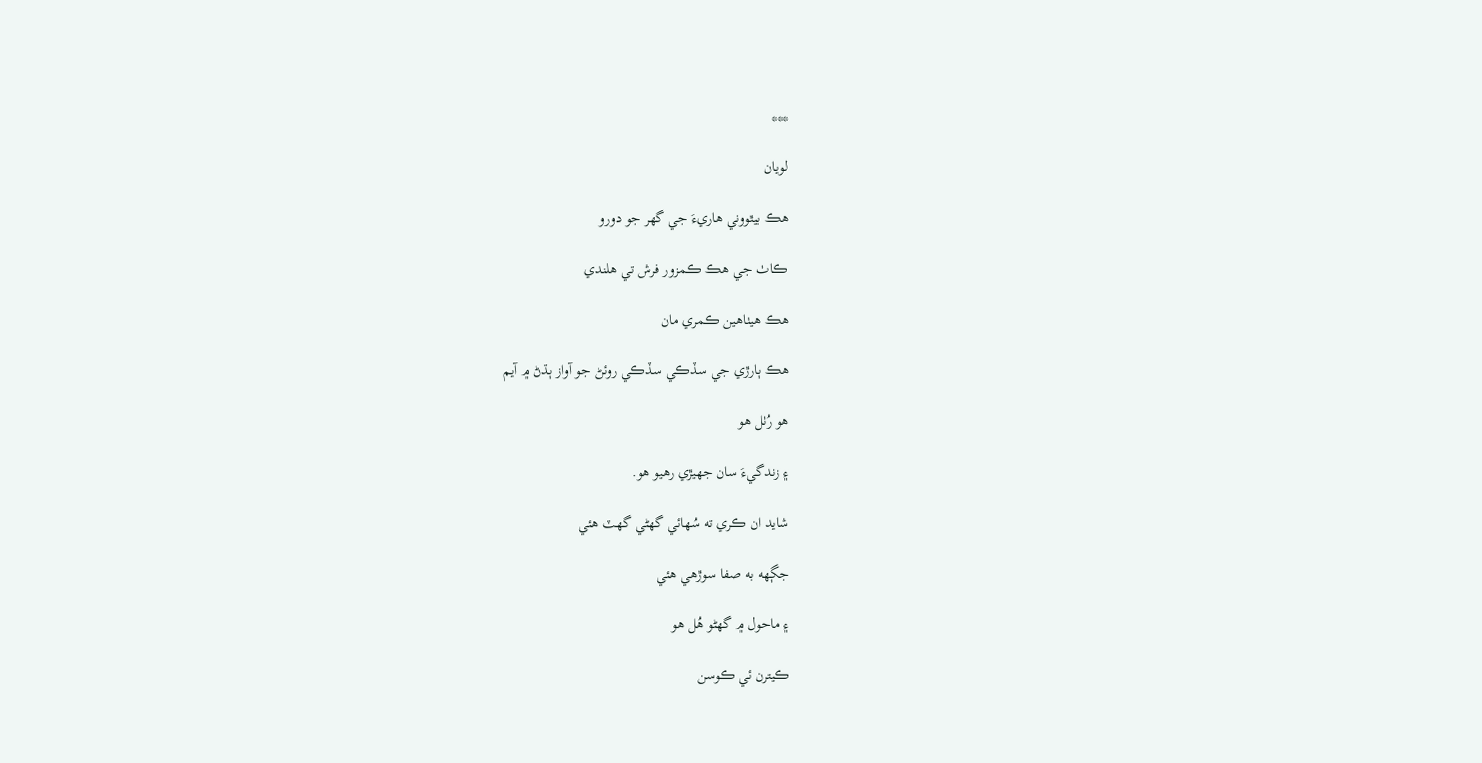***

لويان

هڪ بيٿووني هاريءَ جي گهر جو دورو

ڪاٺ جي هڪ ڪمزور فرش تي هلندي

هڪ هيٺاهين ڪمري مان

هڪ ٻارڙي جي سڏڪي سڏڪي روئڻ جو آواز ٻڌڻ ۾ آيم

هو رُٺل هو

۽ زندگيءَ سان جهيڙي رهيو هو.

شايد ان ڪري ته سُھائي گهڻي گهٽ هئي

جڳهه به صفا سوڙهي هئي

۽ ماحول ۾ گهڻو هُل هو

ڪيترن ئي ڪوسن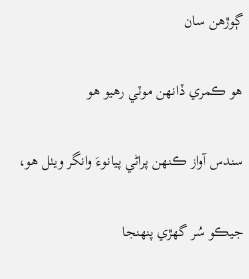ڳوڙهن سان

هو ڪمري ڏانھن موٽي رهيو هو

سندس آواز ڪنھن پراڻي پيانوءَ وانگر ويٺل هو،

جيڪو سُر گهڙي پنھنجا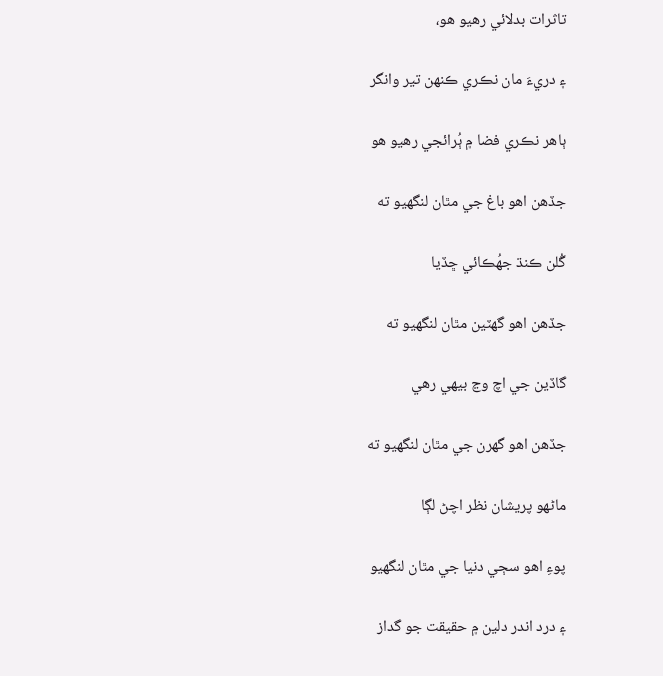تاثرات بدلائي رهيو هو،

۽ دريءَ مان نڪري ڪنھن تير وانگر

ٻاهر نڪري فضا ۾ ٻُرائجي رهيو هو

جڏهن اهو باغ جي مٿان لنگهيو ته

گُلن ڪنڌ جهُڪائي ڇڏيا

جڏهن اهو گهٽين مٿان لنگهيو ته

گاڏين جي اچ وڃ بيھي رهي

جڏهن اهو گهرن جي مٿان لنگهيو ته

ماڻهو پريشان نظر اچڻ لڳا

پوءِ اهو سڄي دنيا جي مٿان لنگهيو

۽ درد اندر دلين ۾ حقيقت جو گداز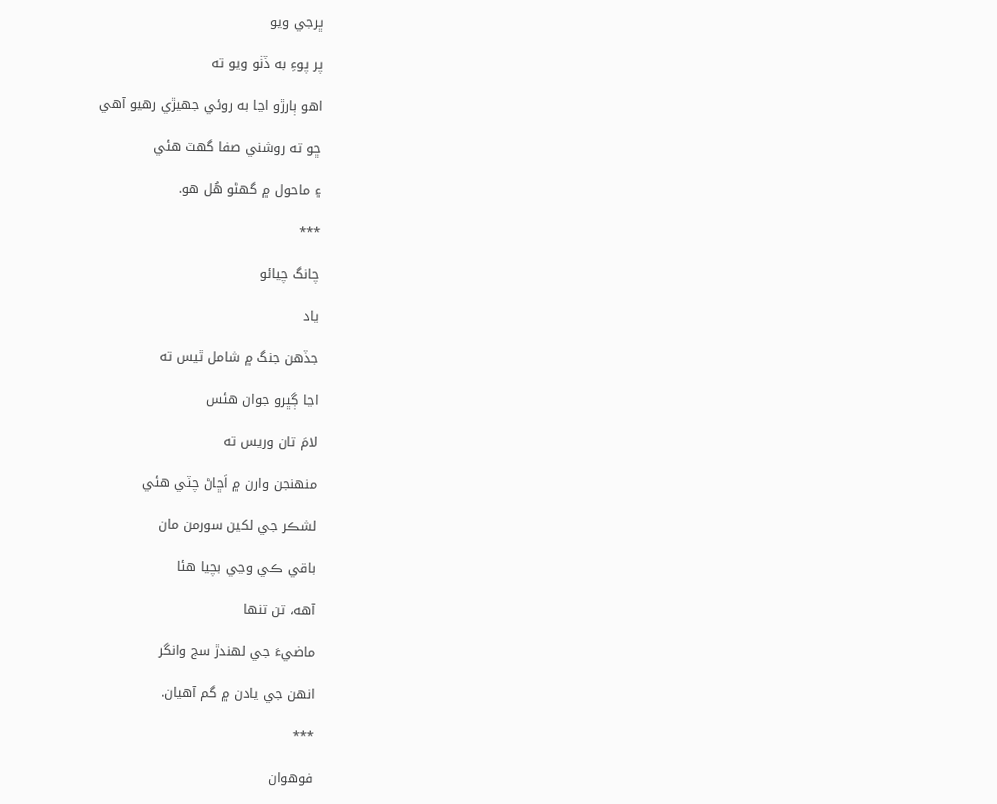ڀرجي ويو

پر پوءِ به ڏٺو ويو ته

اهو ٻارڙو اڃا به روئي جهيڙي رهيو آهي

ڇو ته روشني صفا گهٽ هئي

۽ ماحول ۾ گهڻو هُل هو.

***

چانگ چيائو

ياد

جڏهن جنگ ۾ شامل ٿيس ته

اڃا ڳڀرو جوان هئس

لامَ تان وريس ته

منھنجن وارن ۾ اَڇاڻ چٽي هئي

لشڪر جي لکين سورمن مان

باقي ڪي وڃي بچيا هئا

آهه، تن تنھا

ماضيءَ جي لھندڙ سج وانگر

انهن جي يادن ۾ گم آهيان.

***

فوهوان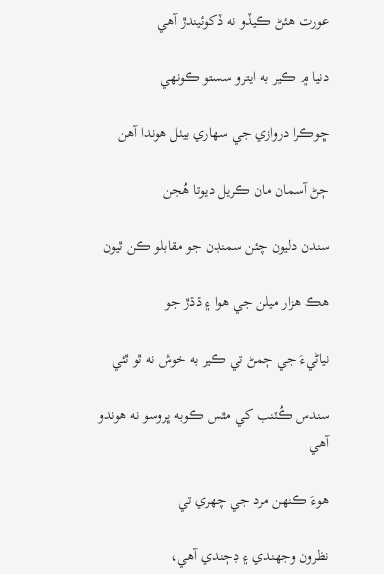عورت هئڻ ڪيڏو نه ڏکوئيندڙ آهي

دنيا ۾ ڪير به ايترو سستو ڪونهي

ڇوڪرا دروازي جي سھاري بيٺل هوندا آهن

ڄڻ آسمان مان ڪريل ديوتا هُجن

سندن دليون چئن سمنڊن جو مقابلو ڪن ٿيون

هڪ هزار ميلن جي هوا ۽ ڌڌڙ جو

نياڻيءَ جي ڄمڻ تي ڪير به خوش نه ٿو ٿئي

سندس ڪُٽنب کي مٿس ڪوبه ڀروسو نه هوندو آهي

هوءَ ڪنھن مرد جي چھري تي

نظرون وجهندي ۽ ڊڄندي آهي،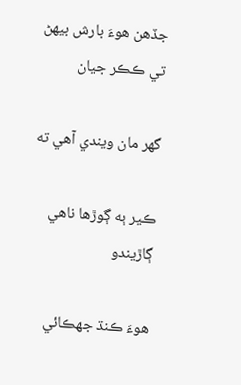جڏهن هوءَ بارش بيھڻ تي ڪڪر جيان

گهر مان ويندي آهي ته

ڪير ٻه ڳوڙها ناهي ڳاڙيندو

هوءَ ڪنڌ جهڪائي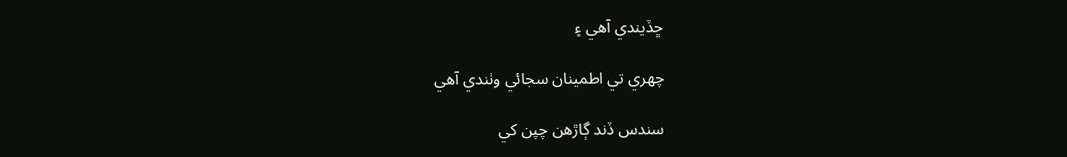ڇڏيندي آهي ۽

چھري تي اطمينان سجائي وٺندي آهي

سندس ڏند ڳاڙهن چپن کي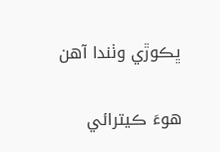ڀڪوڙي وٺندا آهن

هوءَ ڪيترائي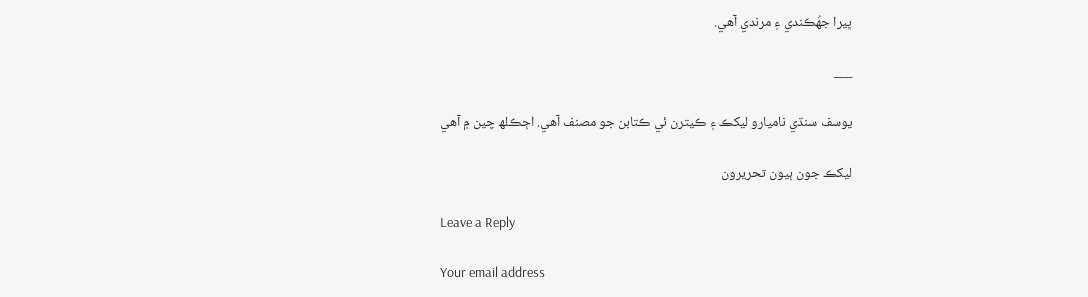ڀيرا جهُڪندي ۽ مرندي آهي.

___

يوسف سنڌي ناميارو ليکڪ ۽ ڪيترن ئي ڪتابن جو مصنف آھي. اڄڪلھ چين ۾ آھي

ليکڪ جون ٻيون تحريرون

Leave a Reply

Your email address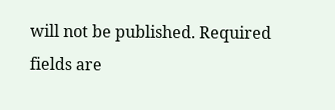will not be published. Required fields are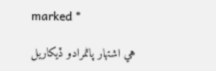marked *

هي اشتهار پاڻمرادو ڏيکاريل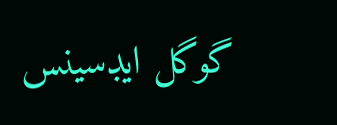گوگل ايڊسينس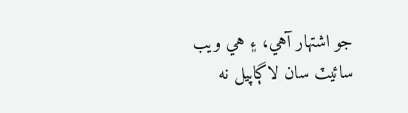جو اشتهار آهي، ۽ هي ويب سائيٽ سان لاڳاپيل نه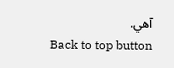آهي.
Back to top button